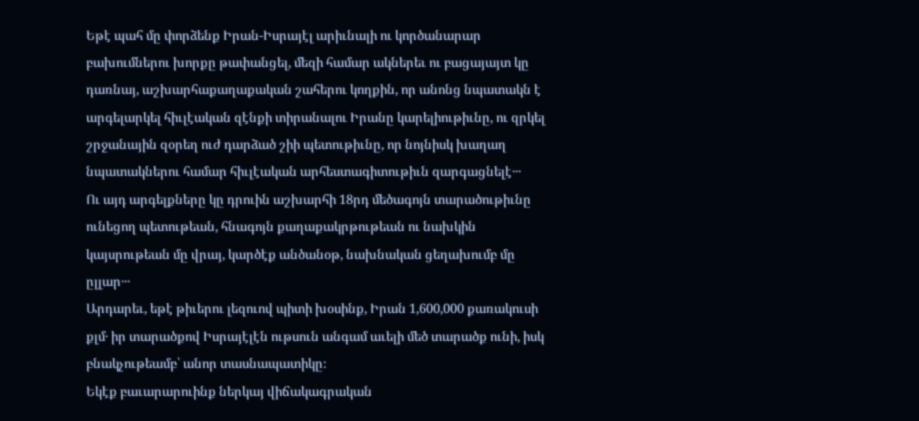Եթէ պահ մը փորձենք Իրան-Իսրայէլ արիւնալի ու կործանարար բախումներու խորքը թափանցել, մեզի համար ակներեւ ու բացայայտ կը դառնայ, աշխարհաքաղաքական շահերու կողքին, որ անոնց նպատակն է արգելարկել հիւլէական զէնքի տիրանալու Իրանը կարելիութիւնը, ու զրկել շրջանային զօրեղ ուժ դարձած շիի պետութիւնը, որ նոյնիսկ խաղաղ նպատակներու համար հիւլէական արհեստագիտութիւն զարգացնելէ․․․
Ու այդ արգելքները կը դրուին աշխարհի 18րդ մեծագոյն տարածութիւնը ունեցող պետութեան, հնագոյն քաղաքակրթութեան ու նախկին կայսրութեան մը վրայ, կարծէք անծանօթ, նախնական ցեղախումբ մը ըլլար․․․
Արդարեւ, եթէ թիւերու լեզուով պիտի խօսինք, Իրան 1,600,000 քառակուսի քլմ․ իր տարածքով Իսրայէլէն ութսուն անգամ աւելի մեծ տարածք ունի, իսկ բնակչութեամբ՝ անոր տասնապատիկը։
Եկէք բաւարարուինք ներկայ վիճակագրական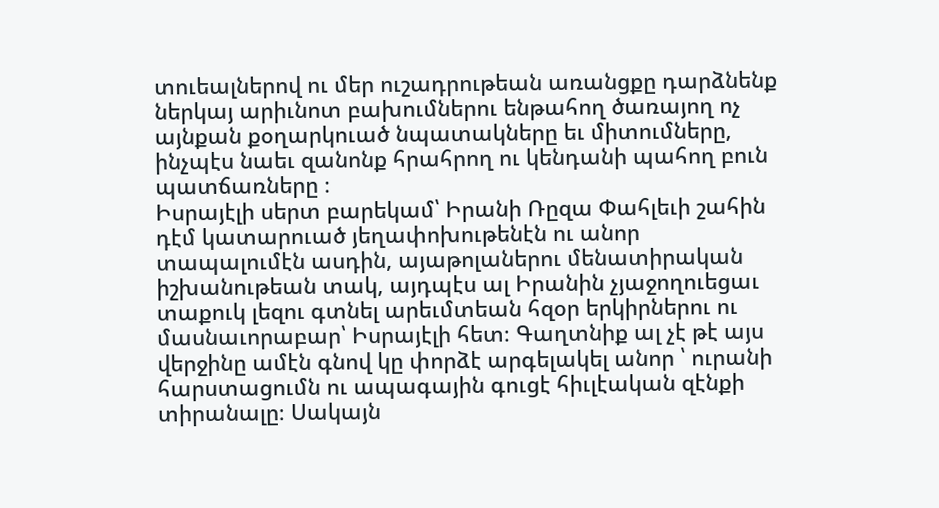տուեալներով ու մեր ուշադրութեան առանցքը դարձնենք ներկայ արիւնոտ բախումներու ենթահող ծառայող ոչ այնքան քօղարկուած նպատակները եւ միտումները, ինչպէս նաեւ զանոնք հրահրող ու կենդանի պահող բուն պատճառները ։
Իսրայէլի սերտ բարեկամ՝ Իրանի Ռըզա Փահլեւի շահին դէմ կատարուած յեղափոխութենէն ու անոր տապալումէն ասդին, այաթոլաներու մենատիրական իշխանութեան տակ, այդպէս ալ Իրանին չյաջողուեցաւ տաքուկ լեզու գտնել արեւմտեան հզօր երկիրներու ու մասնաւորաբար՝ Իսրայէլի հետ։ Գաղտնիք ալ չէ թէ այս վերջինը ամէն գնով կը փորձէ արգելակել անոր ՝ ուրանի հարստացումն ու ապագային գուցէ հիւլէական զէնքի տիրանալը։ Սակայն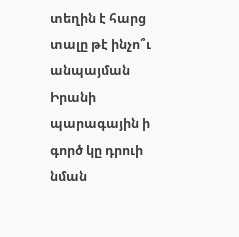տեղին է հարց տալը թէ ինչո՞ւ անպայման Իրանի պարագային ի գործ կը դրուի նման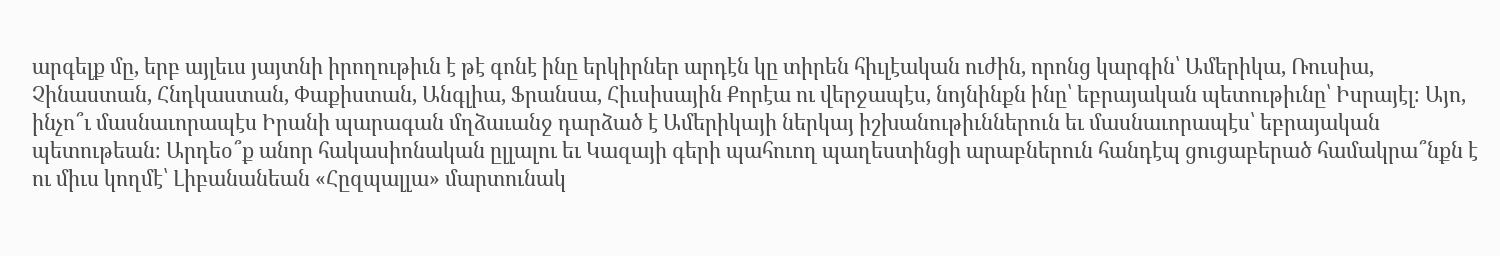արգելք մը, երբ այլեւս յայտնի իրողութիւն է թէ գոնէ ինը երկիրներ արդէն կը տիրեն հիւլէական ուժին, որոնց կարգին՝ Ամերիկա, Ռուսիա, Չինաստան, Հնդկաստան, Փաքիստան, Անգլիա, Ֆրանսա, Հիւսիսային Քորէա ու վերջապէս, նոյնինքն ինը՝ եբրայական պետութիւնը՝ Իսրայէլ։ Այո, ինչո՞ւ մասնաւորապէս Իրանի պարագան մղձաւանջ դարձած է Ամերիկայի ներկայ իշխանութիւններուն եւ մասնաւորապէս՝ եբրայական պետութեան։ Արդեօ՞ք անոր հակասիոնական ըլլալու եւ Կազայի գերի պահուող պաղեստինցի արաբներուն հանդէպ ցուցաբերած համակրա՞նքն է ու միւս կողմէ՝ Լիբանանեան «Հըզպալլա» մարտունակ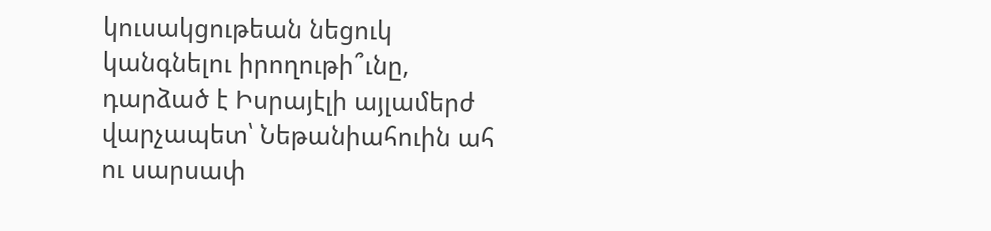կուսակցութեան նեցուկ կանգնելու իրողութի՞ւնը, դարձած է Իսրայէլի այլամերժ վարչապետ՝ Նեթանիահուին ահ ու սարսափ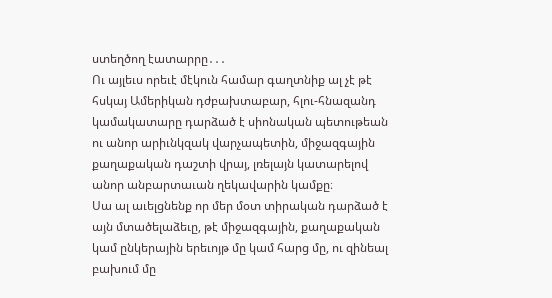ստեղծող էատարրը․․․
Ու այլեւս որեւէ մէկուն համար գաղտնիք ալ չէ թէ հսկայ Ամերիկան դժբախտաբար, հլու-հնազանդ կամակատարը դարձած է սիոնական պետութեան ու անոր արիւնկզակ վարչապետին, միջազգային քաղաքական դաշտի վրայ, լռելայն կատարելով անոր անբարտաւան ղեկավարին կամքը։
Սա ալ աւելցնենք որ մեր մօտ տիրական դարձած է այն մտածելաձեւը, թէ միջազգային, քաղաքական կամ ընկերային երեւոյթ մը կամ հարց մը, ու զինեալ բախում մը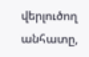վերլուծող անհատը,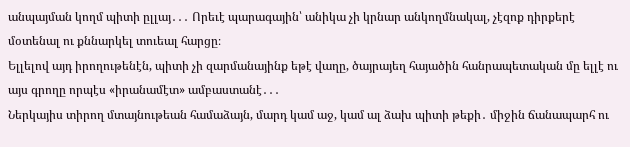անպայման կողմ պիտի ըլլայ․․․ Որեւէ պարագային՝ անիկա չի կրնար անկողմնակալ, չէզոք դիրքերէ մօտենալ ու քննարկել տուեալ հարցը։
Ելլելով այդ իրողութենէն, պիտի չի զարմանայինք եթէ վաղը, ծայրայեղ հայածին հանրապետական մը ելլէ ու այս գրողը որպէս «իրանամէտ» ամբաստանէ․․․
Ներկայիս տիրող մտայնութեան համաձայն, մարդ կամ աջ, կամ ալ ձախ պիտի թեքի․ միջին ճանապարհ ու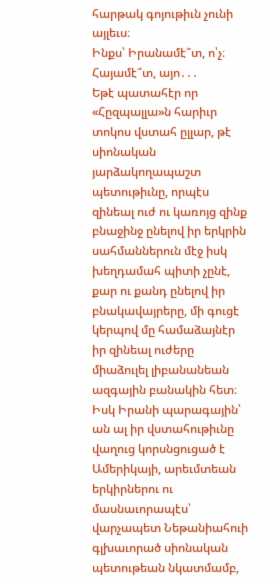հարթակ գոյութիւն չունի այլեւս։
Ինքս՝ Իրանամէ՞տ, ո՝չ։ Հայամէ՞տ, այո․․․
Եթէ պատահէր որ «Հըզպալլա»ն հարիւր տոկոս վստահ ըլլար, թէ սիոնական յարձակողապաշտ պետութիւնը, որպէս զինեալ ուժ ու կառոյց զինք բնաջինջ ընելով իր երկրին սահմաններուն մէջ իսկ խեղդամահ պիտի չընէ, քար ու քանդ ընելով իր բնակավայրերը, մի գուցէ կերպով մը համաձայնէր իր զինեալ ուժերը միաձուլել լիբանանեան ազգային բանակին հետ։ Իսկ Իրանի պարագային՝ ան ալ իր վստահութիւնը վաղուց կորսնցուցած է Ամերիկայի, արեւմտեան երկիրներու ու մասնաւորապէս՝ վարչապետ Նեթանիահուի գլխաւորած սիոնական պետութեան նկատմամբ,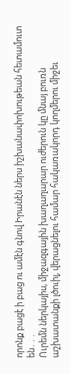որոնք բացէ ի բաց ու ամէն գնով Իրանէն ներս իշխանափոխութեան հետամուտ են․․․
Ուրեմն ներկայիս, միջազգային խաղաղարար ուժերուն կը մնայ բուռն աշխատանքի լծուիլ, վերացնելու համար հակառակորդ կողմերու միջեւ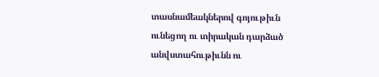տասնամեակներով գոյութիւն ունեցող ու տիրական դարձած անվստահութիւնն ու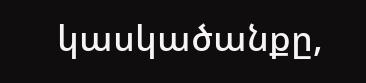կասկածանքը,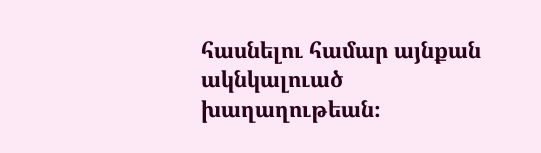հասնելու համար այնքան ակնկալուած խաղաղութեան։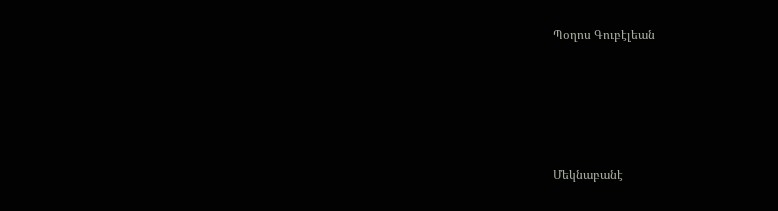Պօղոս Գուբէլեան







Մեկնաբանէ